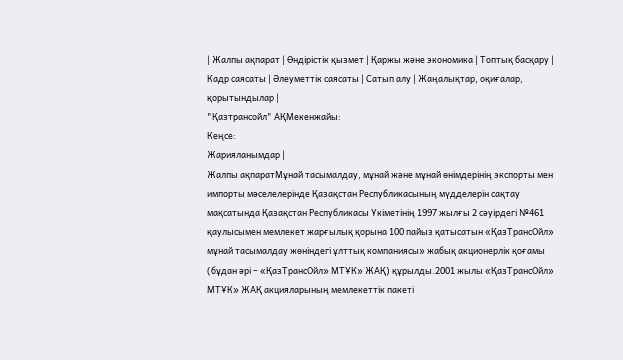| Жалпы ақпарат | Өндірістік қызмет | Қаржы және экономика | Топтық басқару | Кадр саясаты | Әлеуметтiк саясаты | Сатып алу | Жаңалықтар, оқиғалар, қорытындылар |
"Қазтрансойл" АҚМекенжайы:
Кеңсе:
Жарияланымдар |
Жалпы ақпаратМұнай тасымалдау, мұнай және мұнай өнімдерінің экспорты мен импорты мәселелерінде Қазақстан Республикасының мүдделерін сақтау мақсатында Қазақстан Республикасы Үкіметінің 1997 жылғы 2 сәуірдегі №461 қаулысымен мемлекет жарғылық қорына 100 пайыз қатысатын «ҚазТрансОйл» мұнай тасымалдау жөніндегі ұлттық компаниясы» жабық акционерлік қоғамы (бұдан әрі – «ҚазТрансОйл» МТҰК» ЖАҚ) құрылды.2001 жылы «ҚазТрансОйл» МТҰК» ЖАҚ акцияларының мемлекеттік пакеті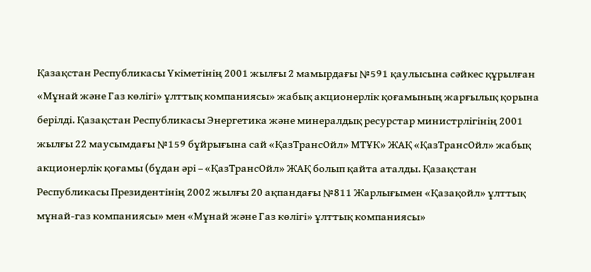Қазақстан Республикасы Үкіметінің 2001 жылғы 2 мамырдағы №591 қаулысына сәйкес құрылған «Мұнай және Газ көлігі» ұлттық компаниясы» жабық акционерлік қоғамының жарғылық қорына берілді. Қазақстан Республикасы Энергетика және минералдық ресурстар министрлігінің 2001 жылғы 22 маусымдағы №159 бұйрығына сай «ҚазТрансОйл» МТҰК» ЖАҚ «ҚазТрансОйл» жабық акционерлік қоғамы (бұдан әрі – «ҚазТрансОйл» ЖАҚ болып қайта аталды. Қазақстан Республикасы Президентінің 2002 жылғы 20 ақпандағы №811 Жарлығымен «Қазақойл» ұлттық мұнай-газ компаниясы» мен «Мұнай және Газ көлігі» ұлттық компаниясы»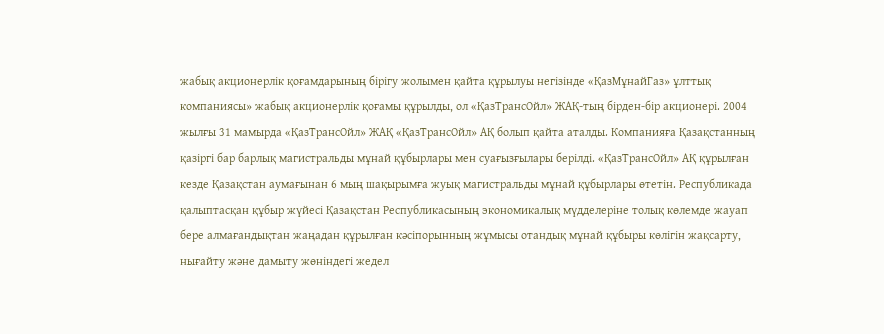жабық акционерлік қоғамдарының бірігу жолымен қайта құрылуы негізінде «ҚазМұнайГаз» ұлттық компаниясы» жабық акционерлік қоғамы құрылды, ол «ҚазТрансОйл» ЖАҚ-тың бірден-бір акционері. 2004 жылғы 31 мамырда «ҚазТрансОйл» ЖАҚ «ҚазТрансОйл» АҚ болып қайта аталды. Компанияға Қазақстанның қазіргі бар барлық магистральды мұнай құбырлары мен суағызғылары берілді. «ҚазТрансОйл» АҚ құрылған кезде Қазақстан аумағынан 6 мың шақырымға жуық магистральды мұнай құбырлары өтетін. Республикада қалыптасқан құбыр жүйесі Қазақстан Республикасының экономикалық мүдделеріне толық көлемде жауап бере алмағандықтан жаңадан құрылған кәсіпорынның жұмысы отандық мұнай құбыры көлігін жақсарту, нығайту және дамыту жөніндегі жедел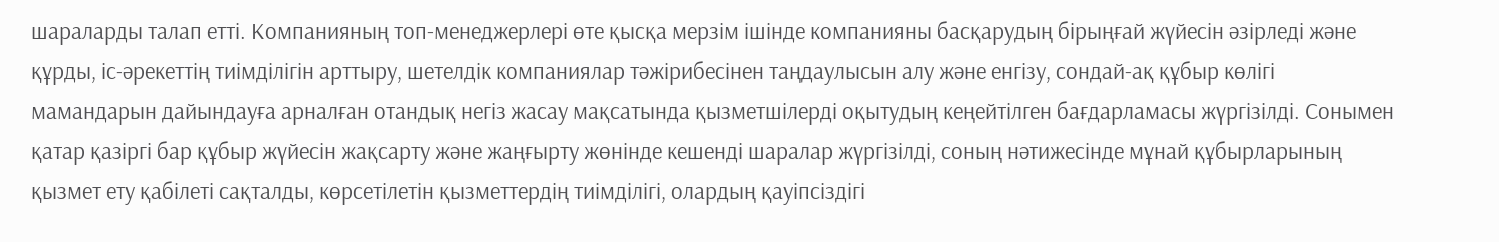шараларды талап етті. Компанияның топ-менеджерлері өте қысқа мерзім ішінде компанияны басқарудың бірыңғай жүйесін әзірледі және құрды, іс-әрекеттің тиімділігін арттыру, шетелдік компаниялар тәжірибесінен таңдаулысын алу және енгізу, сондай-ақ құбыр көлігі мамандарын дайындауға арналған отандық негіз жасау мақсатында қызметшілерді оқытудың кеңейтілген бағдарламасы жүргізілді. Сонымен қатар қазіргі бар құбыр жүйесін жақсарту және жаңғырту жөнінде кешенді шаралар жүргізілді, соның нәтижесінде мұнай құбырларының қызмет ету қабілеті сақталды, көрсетілетін қызметтердің тиімділігі, олардың қауіпсіздігі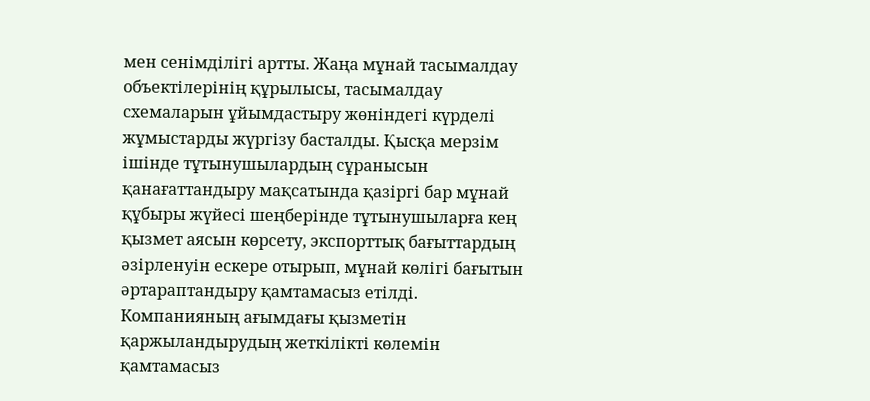мен сенімділігі артты. Жаңа мұнай тасымалдау объектілерінің құрылысы, тасымалдау схемаларын ұйымдастыру жөніндегі күрделі жұмыстарды жүргізу басталды. Қысқа мерзім ішінде тұтынушылардың сұранысын қанағаттандыру мақсатында қазіргі бар мұнай құбыры жүйесі шеңберінде тұтынушыларға кең қызмет аясын көрсету, экспорттық бағыттардың әзірленуін ескере отырып, мұнай көлігі бағытын әртараптандыру қамтамасыз етілді. Компанияның ағымдағы қызметін қаржыландырудың жеткілікті көлемін қамтамасыз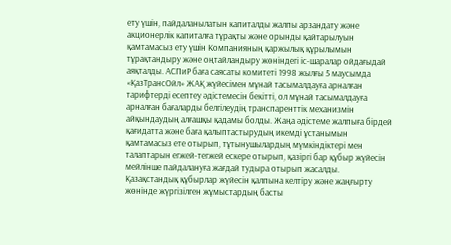ету үшін, пайдаланылатын капиталды жалпы арзандату және акционерлік капиталға тұрақты және орынды қайтарылуын қамтамасыз ету үшін Компанияның қаржылық құрылымын тұрақтандыру және оңтайландыру жөніндегі іс-шаралар ойдағыдай аяқталды. АСПиР баға саясаты комитеті 1998 жылғы 5 маусымда «ҚазТрансОйл» ЖАҚ жүйесімен мұнай тасымалдауға арналған тарифтерді есептеу әдістемесін бекітті, ол мұнай тасымалдауға арналған бағаларды белгілеудің транспаренттік механизмін айқындаудың алғашқы қадамы болды. Жаңа әдістеме жалпыға бірдей қағидатта және баға қалыптастырудың икемді ұстанымын қамтамасыз ете отырып, тұтынушылардың мүмкіндіктері мен талаптарын егжей-тегжей ескере отырып, қазіргі бар құбыр жүйесін мейлінше пайдалануға жағдай тудыра отырып жасалды. Қазақстандық құбырлар жүйесін қалпына келтіру және жаңғырту жөнінде жүргізілген жұмыстардың басты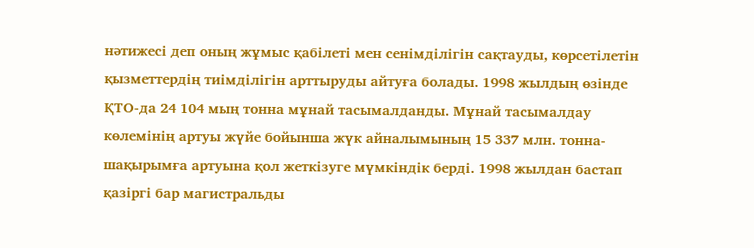нәтижесі деп оның жұмыс қабілеті мен сенімділігін сақтауды, көрсетілетін қызметтердің тиімділігін арттыруды айтуға болады. 1998 жылдың өзінде ҚТО-да 24 104 мың тонна мұнай тасымалданды. Мұнай тасымалдау көлемінің артуы жүйе бойынша жүк айналымының 15 337 млн. тонна-шақырымға артуына қол жеткізуге мүмкіндік берді. 1998 жылдан бастап қазіргі бар магистральды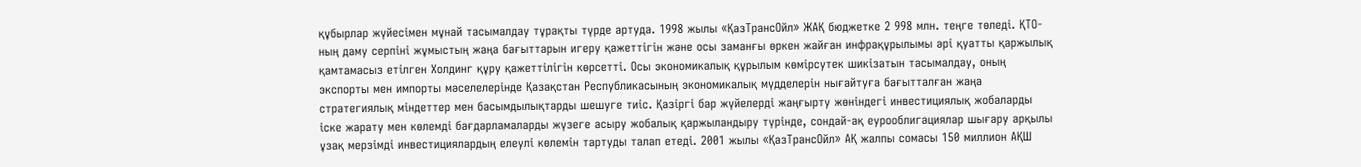құбырлар жүйесімен мұнай тасымалдау тұрақты түрде артуда. 1998 жылы «ҚазТрансОйл» ЖАҚ бюджетке 2 998 млн. теңге төледі. ҚТО-ның даму серпіні жұмыстың жаңа бағыттарын игеру қажеттігін және осы заманғы өркен жайған инфрақұрылымы әрі қуатты қаржылық қамтамасыз етілген Холдинг құру қажеттілігін көрсетті. Осы экономикалық құрылым көмірсутек шикізатын тасымалдау, оның экспорты мен импорты мәселелерінде Қазақстан Республикасының экономикалық мүдделерін нығайтуға бағытталған жаңа стратегиялық міндеттер мен басымдылықтарды шешуге тиіс. Қазіргі бар жүйелерді жаңғырту жөніндегі инвестициялық жобаларды іске жарату мен көлемді бағдарламаларды жүзеге асыру жобалық қаржыландыру түрінде, сондай-ақ еурооблигациялар шығару арқылы ұзақ мерзімді инвестициялардың елеулі көлемін тартуды талап етеді. 2001 жылы «ҚазТрансОйл» АҚ жалпы сомасы 150 миллион АҚШ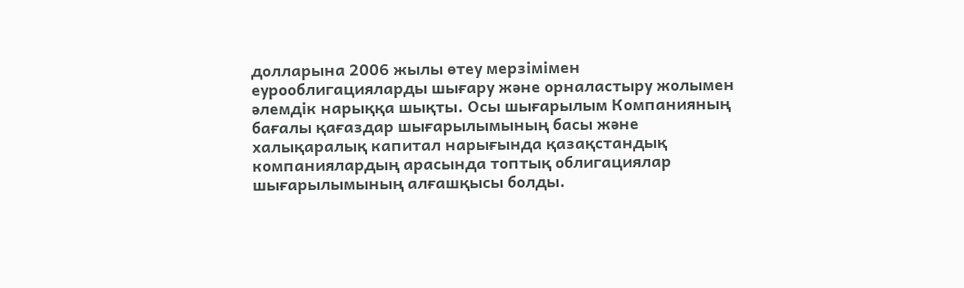долларына 2006 жылы өтеу мерзімімен еурооблигацияларды шығару және орналастыру жолымен әлемдік нарыққа шықты. Осы шығарылым Компанияның бағалы қағаздар шығарылымының басы және халықаралық капитал нарығында қазақстандық компаниялардың арасында топтық облигациялар шығарылымының алғашқысы болды.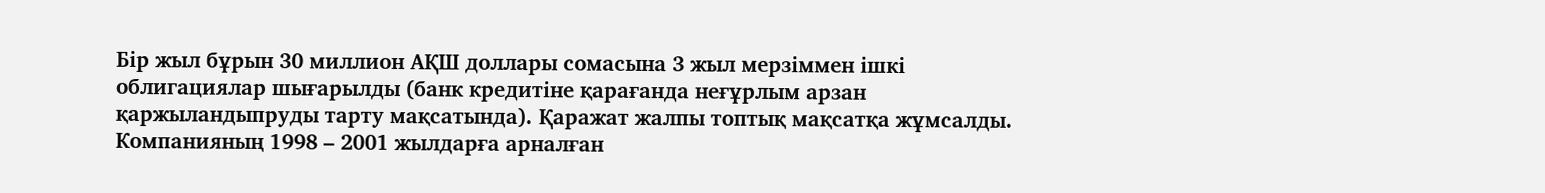Бір жыл бұрын 30 миллион АҚШ доллары сомасына 3 жыл мерзіммен ішкі облигациялар шығарылды (банк кредитіне қарағанда неғұрлым арзан қаржыландыпруды тарту мақсатында). Қаражат жалпы топтық мақсатқа жұмсалды. Компанияның 1998 – 2001 жылдарға арналған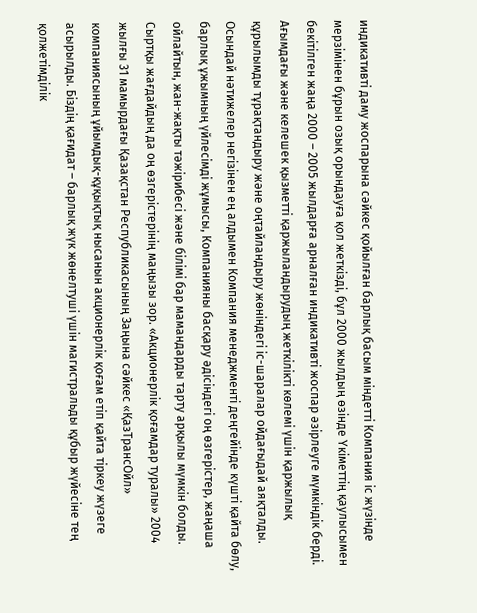индикативті даму жоспарына сәйкес қойылған барлық басым міндетті Компания іс жүзінде мерзімінен бұрын озық орындауға қол жеткізді, бұл 2000 жылдың өзінде Үкіметтің қаулысымен бекітілген жаңа 2000 – 2005 жылдарға арналған индикативті жоспар әзірлеуге мүмкіндік берді. Ағымдағы және келешек қызметті қаржыландырудың жеткілікті көлемі үшін қаржылық құрылымды тұрақтандыру және оңтайландыру жөніндегі іс-шаралар ойдағыдай аяқталды. Осындай нәтижелер негізінен ең алдымен Компания менеджменті деңгейінде күшті қайта бөлу, барлық ұжымның үйлесімді жұмысы, Компанияны басқару әдісіндегі оң өзгерістер, жаңаша ойлайтын, жан-жақты тәжірибесі және білімі бар мамандарды тарту арқылы мүмкін болды. Сыртқы жағдайдың да оң өзгерістерінің маңызы зор. «Акционерлік қоғамдар туралы» 2004 жылғы 31 мамырдағы Қазақстан Республикасының Заңына сәйкес «ҚазТрансОйл» компаниясының ұйымдық-құқықтық нысанын акционерлік қоғам етіп қайта тіркеу жүзеге асырылды. Біздің қағидат – барлық жүк жөнелтуші үшін магистральды құбыр жүйесіне тең қолжетімділік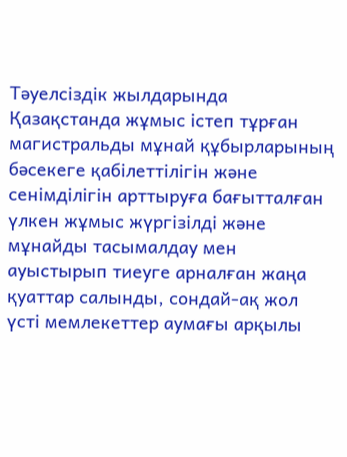Тәуелсіздік жылдарында Қазақстанда жұмыс істеп тұрған магистральды мұнай құбырларының бәсекеге қабілеттілігін және сенімділігін арттыруға бағытталған үлкен жұмыс жүргізілді және мұнайды тасымалдау мен ауыстырып тиеуге арналған жаңа қуаттар салынды, сондай-ақ жол үсті мемлекеттер аумағы арқылы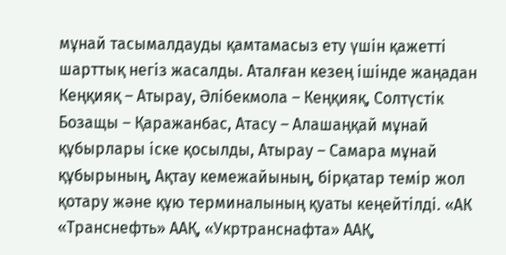мұнай тасымалдауды қамтамасыз ету үшін қажетті шарттық негіз жасалды. Аталған кезең ішінде жаңадан Кеңқияқ – Атырау, Әлібекмола – Кеңқияқ, Солтүстік Бозащы – Қаражанбас, Атасу – Алашаңқай мұнай құбырлары іске қосылды, Атырау – Самара мұнай құбырының, Ақтау кемежайының, бірқатар темір жол қотару және құю терминалының қуаты кеңейтілді. «АК «Транснефть» ААҚ, «Укртранснафта» ААҚ,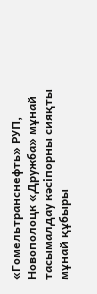«Гомельтранснефть» РУП, Новополоцк «Дружба» мұнай тасымалдау кәсіпорны сияқты мұнай құбыры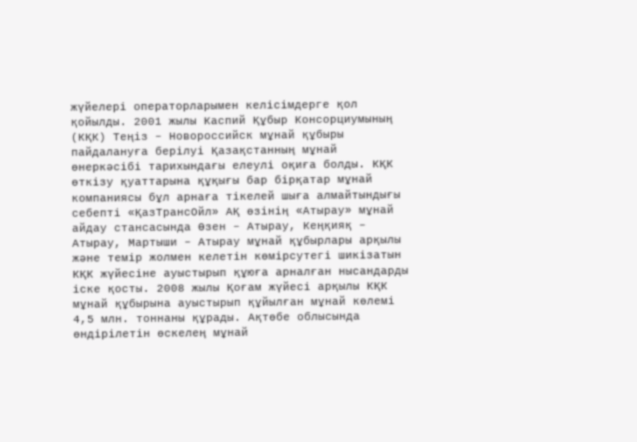жүйелері операторларымен келісімдерге қол қойылды. 2001 жылы Каспий Құбыр Консорциумының (КҚК) Теңіз – Новороссийск мұнай құбыры пайдалануға берілуі Қазақстанның мұнай өнеркәсібі тарихындағы елеулі оқиға болды. КҚК өткізу қуаттарына құқығы бар бірқатар мұнай компаниясы бұл арнаға тікелей шыға алмайтындығы себепті «ҚазТрансОйл» АҚ өзінің «Атырау» мұнай айдау стансасында Өзен – Атырау, Кеңқияқ – Атырау, Мартыши – Атырау мұнай құбырлары арқылы және темір жолмен келетін көмірсутегі шикізатын КҚК жүйесіне ауыстырып құюға арналған нысандарды іске қосты. 2008 жылы Қоғам жүйесі арқылы КҚК мұнай құбырына ауыстырып құйылған мұнай көлемі 4,5 млн. тоннаны құрады. Ақтөбе облысында өндірілетін өскелең мұнай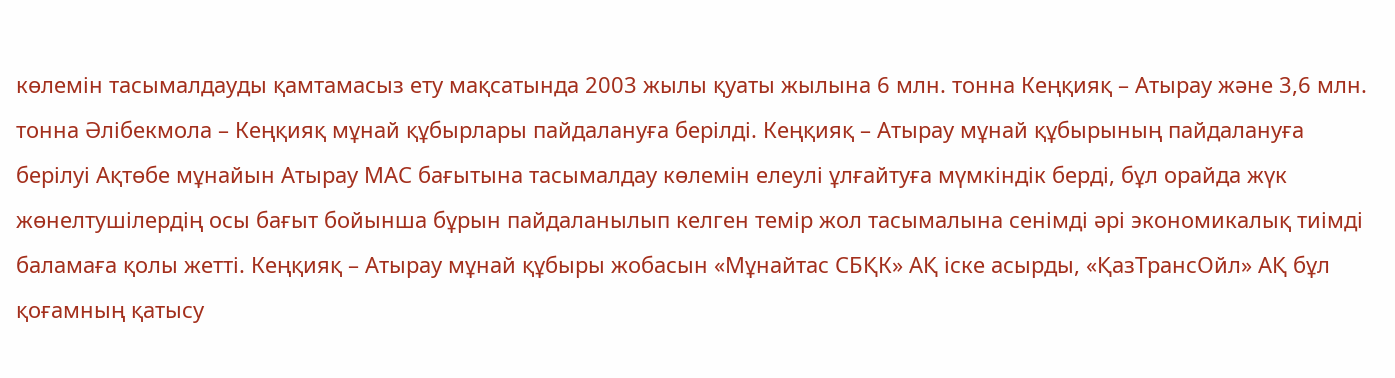көлемін тасымалдауды қамтамасыз ету мақсатында 2003 жылы қуаты жылына 6 млн. тонна Кеңқияқ – Атырау және 3,6 млн. тонна Әлібекмола – Кеңқияқ мұнай құбырлары пайдалануға берілді. Кеңқияқ – Атырау мұнай құбырының пайдалануға берілуі Ақтөбе мұнайын Атырау МАС бағытына тасымалдау көлемін елеулі ұлғайтуға мүмкіндік берді, бұл орайда жүк жөнелтушілердің осы бағыт бойынша бұрын пайдаланылып келген темір жол тасымалына сенімді әрі экономикалық тиімді баламаға қолы жетті. Кеңқияқ – Атырау мұнай құбыры жобасын «Мұнайтас СБҚК» АҚ іске асырды, «ҚазТрансОйл» АҚ бұл қоғамның қатысу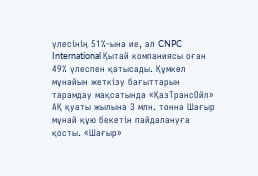үлесінің 51%-ына ие, ал CNPC International Қытай компаниясы оған 49% үлеспен қатысады. Құмкөл мұнайын жеткізу бағыттарын тарамдау мақсатында «ҚазТрансОйл» АҚ қуаты жылына 3 млн. тонна Шағыр мұнай құю бекетін пайдалануға қосты. «Шағыр»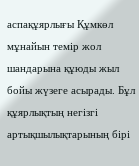аспақұярлығы Құмкөл мұнайын темір жол шандарына құюды жыл бойы жүзеге асырады. Бұл құярлықтың негізгі артықшылықтарының бірі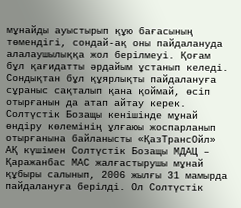мұнайды ауыстырып құю бағасының төмендігі, сондай-ақ оны пайдалануда алалаушылыққа жол берілмеуі. Қоғам бұл қағидатты әрдайым ұстанып келеді. Сондықтан бұл құярлықты пайдалануға сұраныс сақталып қана қоймай, өсіп отырғанын да атап айтау керек. Солтүстік Бозащы кенішінде мұнай өндіру көлемінің ұлғаюы жоспарланып отырғанына байланысты «ҚазТрансОйл» АҚ күшімен Солтүстік Бозащы МДАЦ – Қаражанбас МАС жалғастырушы мұнай құбыры салынып, 2006 жылғы 31 мамырда пайдалануға берілді. Ол Солтүстік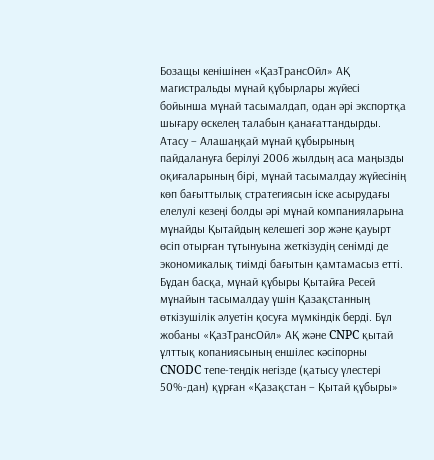Бозащы кенішінен «ҚазТрансОйл» АҚ магистральды мұнай құбырлары жүйесі бойынша мұнай тасымалдап, одан әрі экспортқа шығару өскелең талабын қанағаттандырды. Атасу – Алашаңқай мұнай құбырының пайдалануға берілуі 2006 жылдың аса маңызды оқиғаларының бірі, мұнай тасымалдау жүйесінің көп бағыттылық стратегиясын іске асырудағы елелулі кезеңі болды әрі мұнай компанияларына мұнайды Қытайдың келешегі зор және қауырт өсіп отырған тұтынуына жеткізудің сенімді де экономикалық тиімді бағытын қамтамасыз етті. Бұдан басқа, мұнай құбыры Қытайға Ресей мұнайын тасымалдау үшін Қазақстанның өткізушілік әлуетін қосуға мүмкіндік берді. Бұл жобаны «ҚазТрансОйл» АҚ және CNPC қытай ұлттық копаниясының еншілес кәсіпорны CNODC тепе-теңдік негізде (қатысу үлестері 50%-дан) құрған «Қазақстан – Қытай құбыры»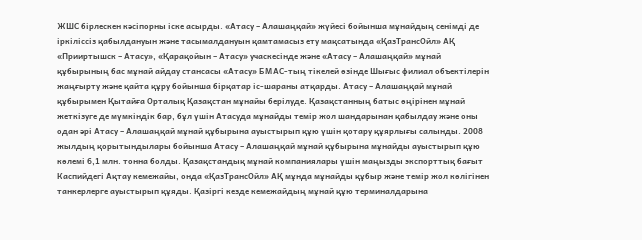ЖШС бірлескен кәсіпорны іске асырды. «Атасу – Алашаңқай» жүйесі бойынша мұнайдың сенімді де іркіліссіз қабылдануын және тасымалдануын қамтамасыз ету мақсатында «ҚазТрансОйл» АҚ «Прииртышск – Атасу», «Қарақойын – Атасу» учаскесінде және «Атасу – Алашаңқай» мұнай құбырының бас мұнай айдау стансасы «Атасу» БМАС-тың тікелей өзінде Шығыс филиал объектілерін жаңғырту және қайта құру бойынша бірқатар іс-шараны атқарды. Атасу – Алашаңқай мұнай құбырымен Қытайға Орталық Қазақстан мұнайы берілуде. Қазақстанның батыс өңірінен мұнай жеткізуге де мүмкіндік бар, бұл үшін Атасуда мұнайды темір жол шандарынан қабылдау және оны одан әрі Атасу – Алашаңқай мұнай құбырына ауыстырып құю үшін қотару құярлығы салынды. 2008 жылдың қорытындылары бойынша Атасу – Алашаңқай мұнай құбырына мұнайды ауыстырып құю көлемі 6,1 млн. тонна болды. Қазақстандық мұнай компаниялары үшін маңызды экспорттық бағыт Каспийдегі Ақтау кемежайы, онда «ҚазТрансОйл» АҚ мұнда мұнайды құбыр және темір жол көлігінен танкерлерге ауыстырып құяды. Қазіргі кезде кемежайдың мұнай құю терминалдарына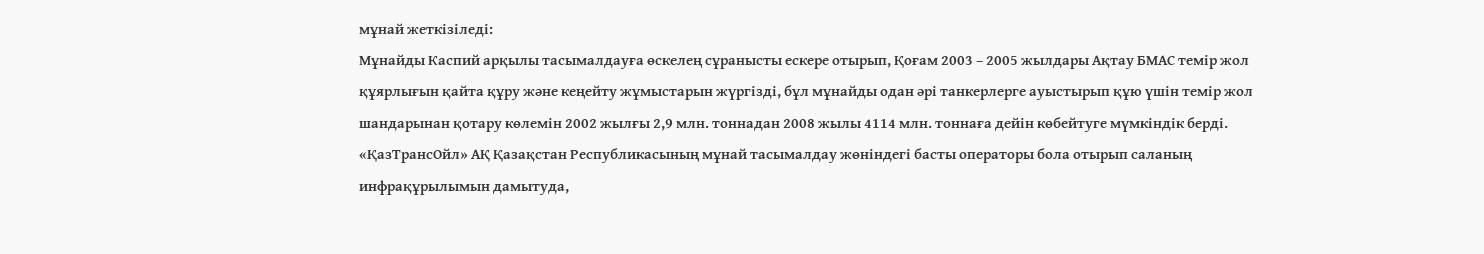мұнай жеткізіледі:
Мұнайды Каспий арқылы тасымалдауға өскелең сұранысты ескере отырып, Қоғам 2003 – 2005 жылдары Ақтау БМАС темір жол құярлығын қайта құру және кеңейту жұмыстарын жүргізді, бұл мұнайды одан әрі танкерлерге ауыстырып құю үшін темір жол шандарынан қотару көлемін 2002 жылғы 2,9 млн. тоннадан 2008 жылы 4114 млн. тоннаға дейін көбейтуге мүмкіндік берді. «ҚазТрансОйл» АҚ Қазақстан Республикасының мұнай тасымалдау жөніндегі басты операторы бола отырып саланың инфрақұрылымын дамытуда,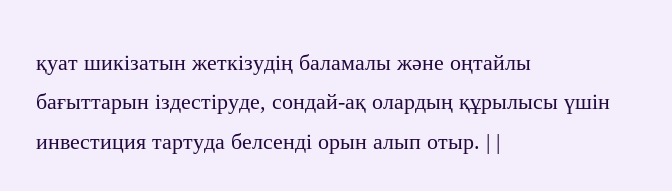қуат шикізатын жеткізудің баламалы және оңтайлы бағыттарын іздестіруде, сондай-ақ олардың құрылысы үшін инвестиция тартуда белсенді орын алып отыр. | |